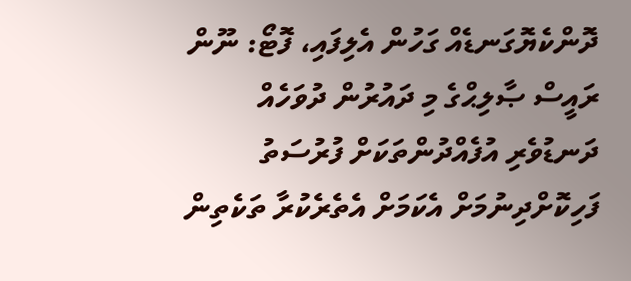ދޮންކެޔޮގަނޑެއް ގަހުން އެލިފައި، ފޮޓޯ: ނޫން
ރައީސް ޞާލިޙްގެ މި ދައުރުން ދުވަހެއް
ދަނޑުވެރި އުފެއްދުންތަކަށް ފުރުސަތު ފަހިކޮށްދިނުމަށް އެކަމަށް އެތެރެކުރާ ތަކެތިން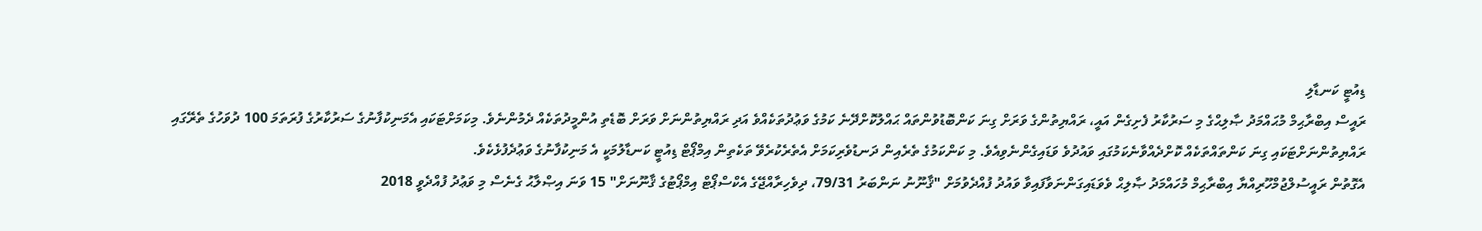ޑިއުޓީ ކަނޑާލި
ރައީސް އިބްރާޙިމް މުޙައްމަދު ޞާލިޙްގެ މި ސަރުކާރު ފެށިގެން އައީ، ރައްޔިތުންގެ ވަރަށް ގިނަ ކަންބޮޑުވުންތައް ޙައްލުކޮށްދޭނެ ކަމުގެ ވަޢުދުތަކެއްވެ އަދި ރައްޔިތުންނަށް ވަރަށް ބޮޑެތި އުންމީދުތަކެއް ދެމުންނެވެ. މިކަމަށްޓަކައި އެމަނިކުފާނުގެ ސަރުކާރުގެ ފުރަތަމަ 100 ދުވަހުގެ ތެރޭގައި ރައްޔިތުންނަށްޓަކައި ގިނަ ކަންތައްތަކެއް ކޮށްދެއްވާނެކަމުގައި ވައުދުވެ ވަޑައިގެންނެވިއެވެ. މި ކަންކަމުގެ ތެރެއިން ދަނޑުވެރިކަމަށް އެތެރެކުރެވޭ ތަކެތިން އިމްޕޯޓް ޑިއުޓީ ކަނޑާލުމަކީ އެ މަނިކުފާނުގެ ވަޢުދެފުޅެކެވެ.
އެގޮތުން ރައީސުލްޖުމްހޫރިއްޔާ އިބްރާޙިމް މުހައްމަދު ޞާލިޙް ވެވަޑައިގަންނަވާފައިވާ ވައުދު ފުއްދެވުމަށް "ޤާނޫނު ނަންބަރު 79/31، ދިވެހިރާއްޖޭގެ އެކްސްޕޯޓް އިމްޕޯޓުގެ ޤާނޫނަށް" 15 ވަނަ އިޞްލާޙު ގެނެސް މި ވަޢުދު ފުއްދެވީ 2018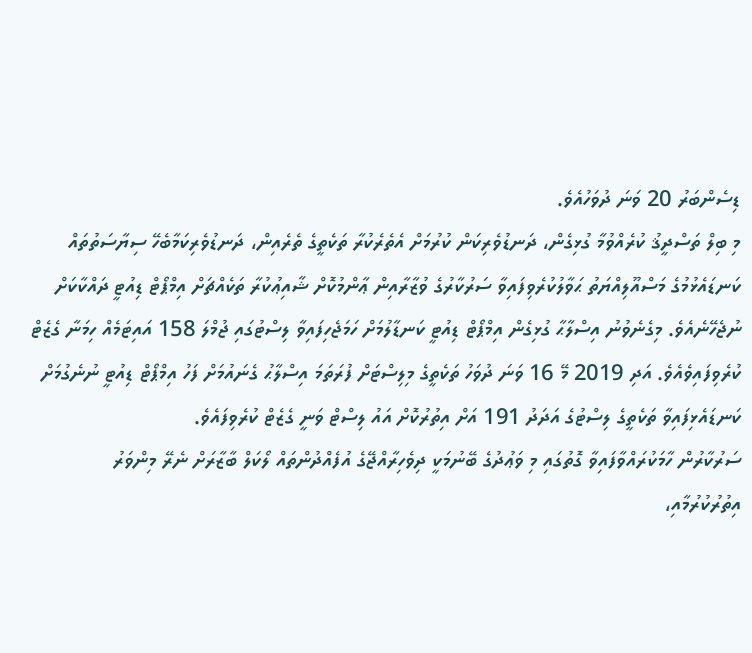ޑިސެންބަރު 20 ވަނަ ދުވަހުއެވެ.
މި ބިލް ތަސްދީޤު ކުރެއްވުމާ ގުޅިގެން، ދަނޑުވެރިކަން ކުރުމަށް އެތެރެކުރާ ތަކެތީގެ ތެރެއިން، ދަނޑުވެރިކަމާބެހޭ ސިޔާސަތުތައް ކަނޑައެޅުމުގެ މަސްއޫލިއްޔަތު ޙަވާލުކުރެވިފައިވާ ސަރުކާރުގެ ވުޒާރާއިން ޢާންމުކޮށް ޝާއިޢުކުރާ ތަކެއްޗަށް އިމްޕޯޓް ޑިއުޓީ ދައްކާކަށް ނުޖެހޭނެއެވެ. މިގެނެވުނު އިސްލާޙާ ގުޅިގެން އިމްޕޯޓް ޑިއުޓީ ކަނޑާލުމަށް ހަމަޖެހިފައިވާ ލިސްޓުގައި ޖުމްލަ 158 އައިޓަމެއް ހިމަނާ ގެޒެޓް ކުރެވިފައިވެއެވެ. އަދި 2019 މޭ 16 ވަނަ ދުވަހު ތަކެތީގެ މިލިސްޓަށް ފުރަތަމަ އިސްލާޙު ގެނައުމަށް ފަހު އިމްޕޯޓް ޑިއުޓީ ނުނެގުމަށް ކަނޑައެޅިފައިވާ ތަކެތީގެ ލިސްޓުގެ އަދަދު 191 އަށް އިތުރުކޮށް އައު ލިސްޓް ވަނީ ގެޒެޓް ކުރެވިފައެވެ.
ސަރުކާރުން ހާމަކުރައްވާފައިވާ ގޮތުގައި މި ވަޢުދުގެ ބޭނުމަކީ ދިވެހިރާއްޖޭގެ އުފެއްދުންތައް ލޯކަލް ބާޒާރަށް ނެރޭ މިންވަރު އިތުރުކުރުމާއި،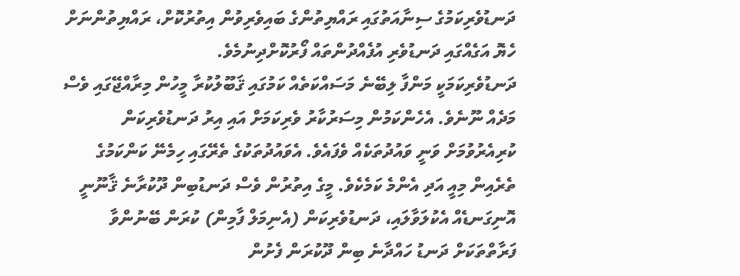ދަނޑުވެރިކަމުގެ ސިނާއަތުގައި ރައްޔިތުންގެ ބައިވެރިވުން އިތުރުކޮށް، ރައްޔިތުންނަށް ހެޔޮ އަގެއްގައި ދަނޑުވެރި އުފެއްދުންތައް ފޯރުކޮށްދިނުމެވެ.
ދަނޑުވެރިކަމަކީ މަންފާ ލިބޭނެ މަސައްކަތެއް ކަމުގައި ޤަބޫލުކުރާ މީހުން މިރާއްޖޭގައި ވެސް މަދެއް ނޫނެވެ. އެހެންކަމުން މިސަރުކާރު ވެރިކަމަށް އައި އިރު ދަނޑުވެރިކަން ކުރިއެރުވުމަށް ވަނީ ވައުދުތަކެއް ވެފައެވެ. އެވައުދުތަކުގެ ތެރޭގައި ހިމެނޭ ކަންކަމުގެ ތެރެއިން މިއީ އަދި އެންމެ ކަމެކެވެ. މީގެ އިތުރުން ވެސް ދަނޑުބިން ދޫކުރާނެ ޤާނޫނީ އޮނިގަނޑެއް އެކުލަވާލައި، ދަނޑުވެރިކަން (އެނިމަލް ފާމިން) ކުރަން ބޭނުންވާ ފަރާތްތަކަށް ދަނޑު ހައްދާނެ ބިން ދޫކުރަން ފެށުން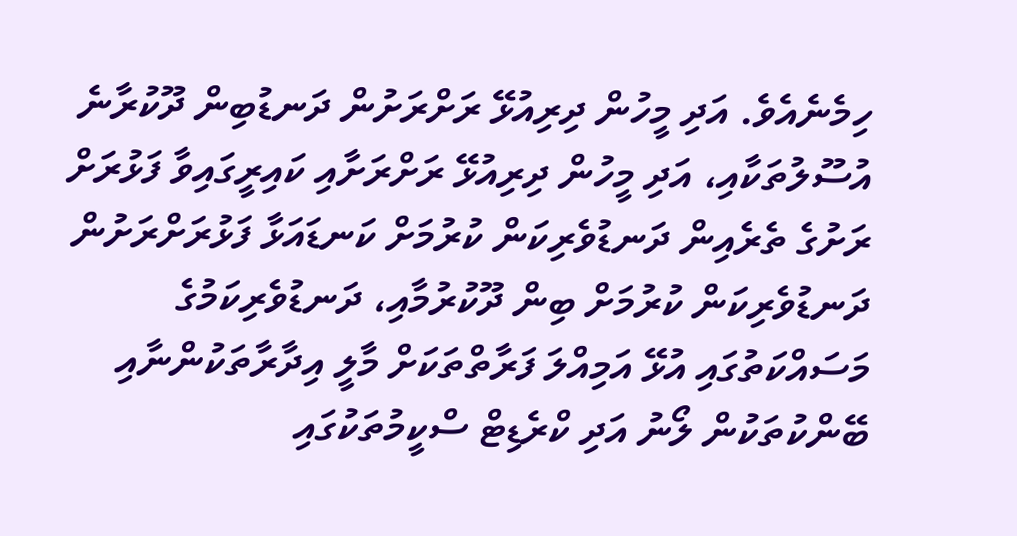ހިމެނެއެވެ. އަދި މީހުން ދިރިއުޅޭ ރަށްރަށުން ދަނޑުބިން ދޫކުރާނެ އުސޫލުތަކާއި، އަދި މީހުން ދިރިއުޅޭ ރަށްރަށާއި ކައިރީގައިވާ ފަޅުރަށް ރަށުގެ ތެރެއިން ދަނޑުވެރިކަން ކުރުމަށް ކަނޑައަޅާ ފަޅުރަށްރަށުން ދަނޑުވެރިކަން ކުރުމަށް ބިން ދޫކުރުމާއި، ދަނޑުވެރިކަމުގެ މަސައްކަތުގައި އުޅޭ އަމިއްލަ ފަރާތްތަކަށް މާލީ އިދާރާތަކުންނާއި ބޭންކުތަކުން ލޯނު އަދި ކްރެޑިޓް ސްކީމުތަކުގައި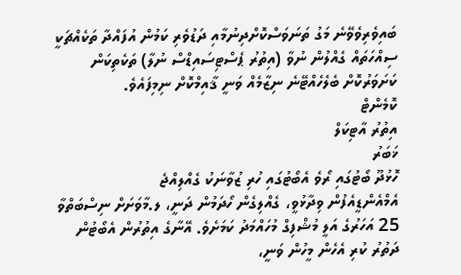ބައިވެރިވެވޭނެ މަގު ތަނަވަސްކޮށްދިނުމާއި ދަޑުވެރި ކަމުން އުފައްދާ ތަކެއްޗަކީ ސިއްހަތައް ގެއްލުން ނުވާ (އިތުރު ޕެސްޓިސައިޑްސް ނުލާ) ތަކެތިކަން ކަށަވަރުކޮށް ބެލެހެއްޓޭނެ ނިޒާމެއް ވަނީ ޤާއިމްކޮށް ނިމިފައެވެ.
ކޮމެންޓް
އިތުރު އާޓިކަލް
ޚަބަރު
ހޮޅުދޫ ބޯޓުގައި ރޯވެ އެބޯޓުގައި ހުރި ޒުވާނަކު ގެއްލިއްޖެ
އެމްއެންޑީއެފުން ވިދާޅުވީ، ގެއްލިގެން ހޯދަމުން ދަނީ، ލ.މާވަށަށް ނިސްބަތްވާ 25 އަހަރުގެ އަލީ މުޝްފިގް މުހައްމަދު ކަމަށެވެ. އޭނާގެ އިތުރުން އެބޯޓުން ދަތުރު ކުރި އެހެން މީހުން ވަނީ،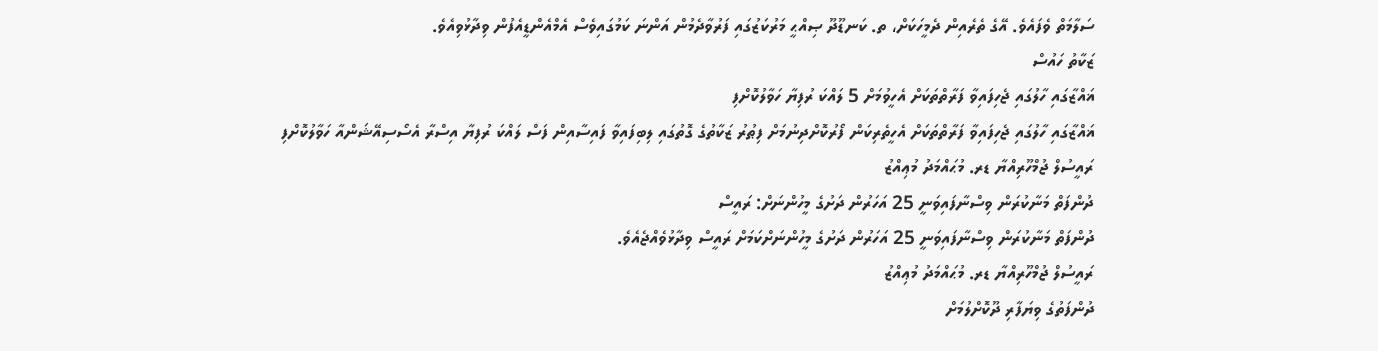ސަލާމަތް ވެފައެވެ. އޭގެ ތެރެއިން ދެމީހަކަށް، ތ. ކަނޑޫދޫ ޞިއްޙީ މަރުކަޒުގައި ފަރުވާދެމުން އަންނަ ކަމުގައިވެސް އެމްއެންޑީއެފުން ވިދާޅުވިއެވެ.
ޒަކާތު ހައުސް
ޣައްޒާގައި ހާލުގައި ޖެހިފައިވާ ފަރާތްތަކަށް އެހީވުމަށް 5 ލައްކަ ރުފިޔާ ހަވާލުކޮށްފި
ޣައްޒާގައި ހާލުގައި ޖެހިފައިވާ ފަރާތްތަކަށް އެހީތެރިކަން ފޯރުކޮށްދިނުމަށް ފިޠުރު ޒަކާތުގެ ގޮތުގައި ލިބިފައިވާ ފައިސާއިން ފަސް ލައްކަ ރުފިޔާ އިސްރާ އެސޯސިއޭޝަންއާ ހަވާލުކޮށްފި
ރައީސުލް ޖުމްހޫރިއްޔާ ޑރ. މުޙައްމަދު މުޢިއްޒު
ދުންފަތް މަނާކުރަން ވިސްނާފައިވަނީ 25 އަހަރުން ދަށުގެ މީހުންނަށް: ރައީސް
ދުންފަތް މަނާކުރަން ވިސްނާފައިވަނީ 25 އަހަރުން ދަށުގެ މީހުންނަށްކަމަށް ރައީސް ވިދާޅުވެއްޖެއެވެ.
ރައީސުލް ޖުމްހޫރިއްޔާ ޑރ. މުޙައްމަދު މުޢިއްޒު
ދުންފަތުގެ ވިޔަފާރި ދޫކޮށްލުމަށް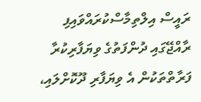ރައީސް އިލްތިމާސްކުރައްވައިފި
ރާއްޖޭގައި ދުންފަތުގެ ވިޔަފާރިކުރާ ފަރާތްތަކުން އެ ވިޔަފާރި ދޫކޮށްލައި،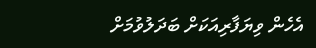އެހެން ވިޔަފާރިއަކަށް ބަދަލުވުމަށް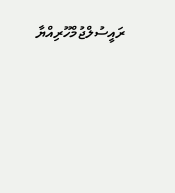ރައީސުލްޖުމްހޫރިއްޔާ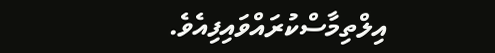އިލްތިމާސްކުރައްވައިފިއެވެ.